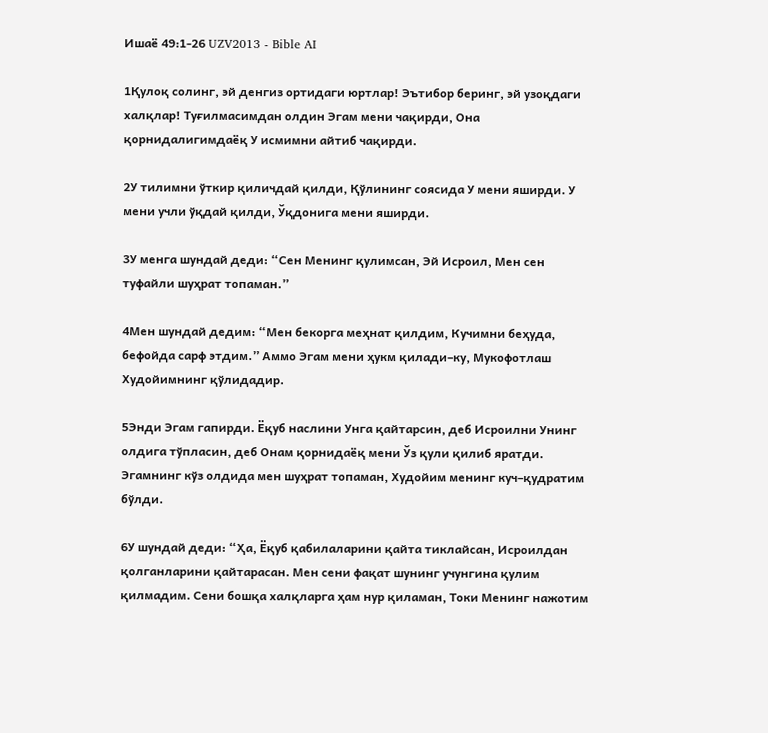Ишаё 49:1-26 UZV2013 - Bible AI

1Қулоқ солинг, эй денгиз ортидаги юртлар! Эътибор беринг, эй узоқдаги халқлар! Туғилмасимдан олдин Эгам мени чақирди, Она қорнидалигимдаёқ У исмимни айтиб чақирди.

2У тилимни ўткир қиличдай қилди, Қўлининг соясида У мени яширди. У мени учли ўқдай қилди, Ўқдонига мени яширди.

3У менга шундай деди: “Сен Менинг қулимсан, Эй Исроил, Мен сен туфайли шуҳрат топаман.”

4Мен шундай дедим: “Мен бекорга меҳнат қилдим, Кучимни беҳуда, бефойда сарф этдим.” Аммо Эгам мени ҳукм қилади–ку, Мукофотлаш Худойимнинг қўлидадир.

5Энди Эгам гапирди. Ёқуб наслини Унга қайтарсин, деб Исроилни Унинг олдига тўпласин, деб Онам қорнидаёқ мени Ўз қули қилиб яратди. Эгамнинг кўз олдида мен шуҳрат топаман, Худойим менинг куч–қудратим бўлди.

6У шундай деди: “Ҳа, Ёқуб қабилаларини қайта тиклайсан, Исроилдан қолганларини қайтарасан. Мен сени фақат шунинг учунгина қулим қилмадим. Сени бошқа халқларга ҳам нур қиламан, Токи Менинг нажотим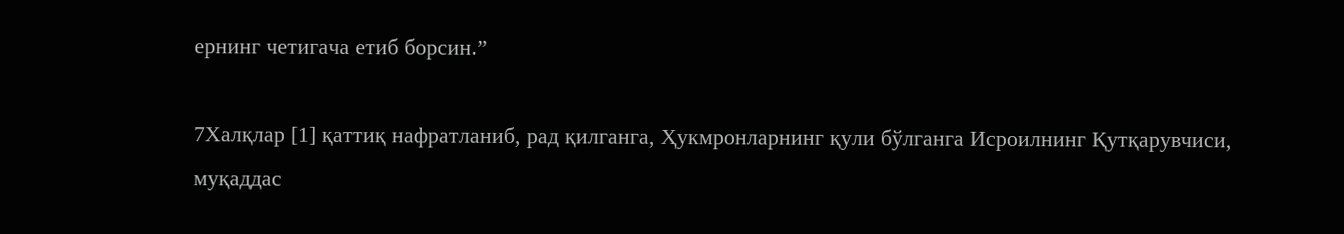ернинг четигача етиб борсин.”

7Халқлар [1] қаттиқ нафратланиб, рад қилганга, Ҳукмронларнинг қули бўлганга Исроилнинг Қутқарувчиси, муқаддас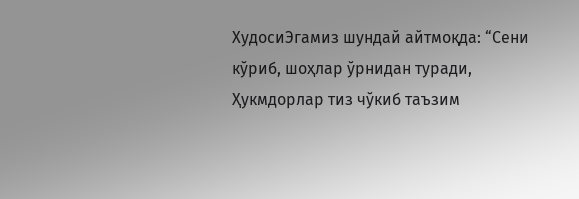ХудосиЭгамиз шундай айтмоқда: “Сени кўриб, шоҳлар ўрнидан туради, Ҳукмдорлар тиз чўкиб таъзим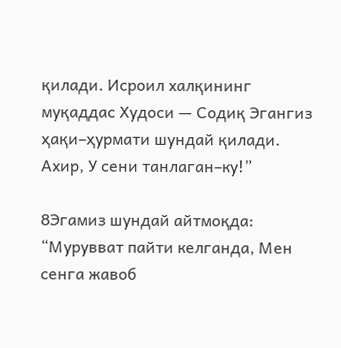қилади. Исроил халқининг муқаддас Худоси — Содиқ Эгангиз ҳақи–ҳурмати шундай қилади. Ахир, У сени танлаган–ку!”

8Эгамиз шундай айтмоқда: “Мурувват пайти келганда, Мен сенга жавоб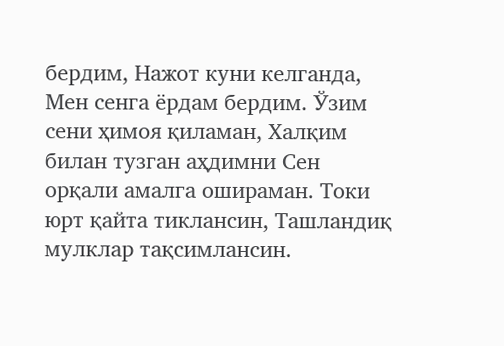бердим, Нажот куни келганда, Мен сенга ёрдам бердим. Ўзим сени ҳимоя қиламан, Халқим билан тузган аҳдимни Сен орқали амалга ошираман. Токи юрт қайта тиклансин, Ташландиқ мулклар тақсимлансин.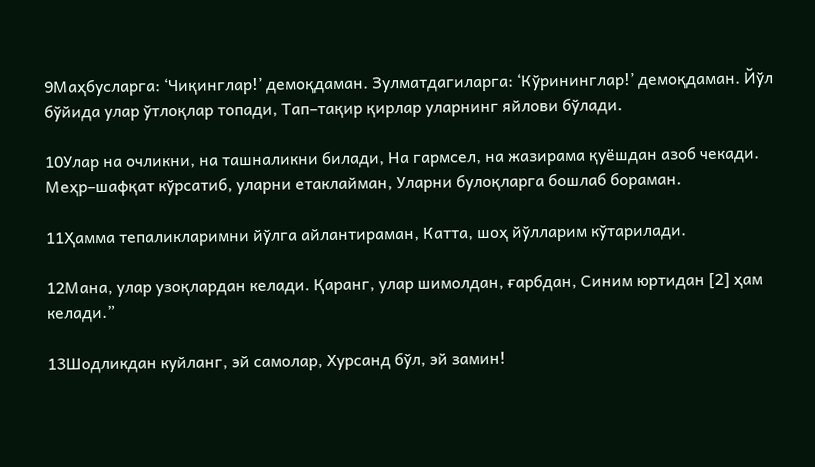9Маҳбусларга: ‘Чиқинглар!’ демоқдаман. Зулматдагиларга: ‘Кўрининглар!’ демоқдаман. Йўл бўйида улар ўтлоқлар топади, Тап–тақир қирлар уларнинг яйлови бўлади.

10Улар на очликни, на ташналикни билади, На гармсел, на жазирама қуёшдан азоб чекади. Меҳр–шафқат кўрсатиб, уларни етаклайман, Уларни булоқларга бошлаб бораман.

11Ҳамма тепаликларимни йўлга айлантираман, Катта, шоҳ йўлларим кўтарилади.

12Мана, улар узоқлардан келади. Қаранг, улар шимолдан, ғарбдан, Синим юртидан [2] ҳам келади.”

13Шодликдан куйланг, эй самолар, Хурсанд бўл, эй замин!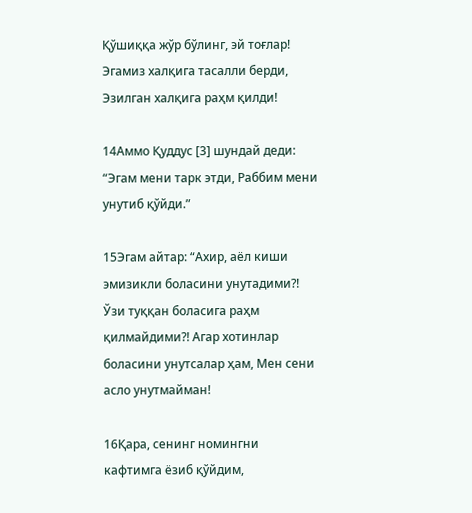Қўшиққа жўр бўлинг, эй тоғлар! Эгамиз халқига тасалли берди, Эзилган халқига раҳм қилди!

14Аммо Қуддус [3] шундай деди: “Эгам мени тарк этди, Раббим мени унутиб қўйди.”

15Эгам айтар: “Ахир, аёл киши эмизикли боласини унутадими?! Ўзи туққан боласига раҳм қилмайдими?! Агар хотинлар боласини унутсалар ҳам, Мен сени асло унутмайман!

16Қара, сенинг номингни кафтимга ёзиб қўйдим,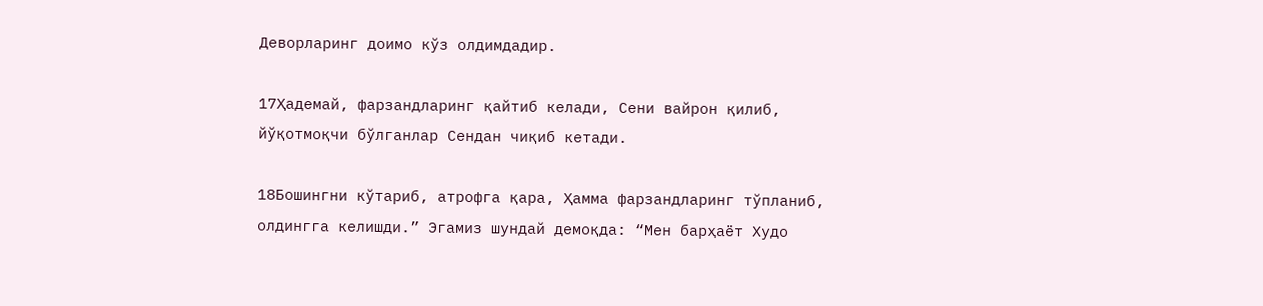Деворларинг доимо кўз олдимдадир.

17Ҳадемай, фарзандларинг қайтиб келади, Сени вайрон қилиб, йўқотмоқчи бўлганлар Сендан чиқиб кетади.

18Бошингни кўтариб, атрофга қара, Ҳамма фарзандларинг тўпланиб, олдингга келишди.” Эгамиз шундай демоқда: “Мен барҳаёт Худо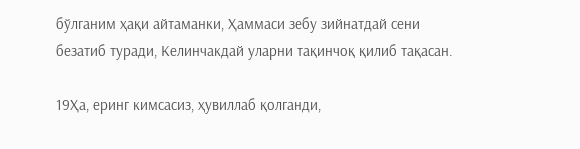бўлганим ҳақи айтаманки, Ҳаммаси зебу зийнатдай сени безатиб туради, Келинчакдай уларни тақинчоқ қилиб тақасан.

19Ҳа, еринг кимсасиз, ҳувиллаб қолганди,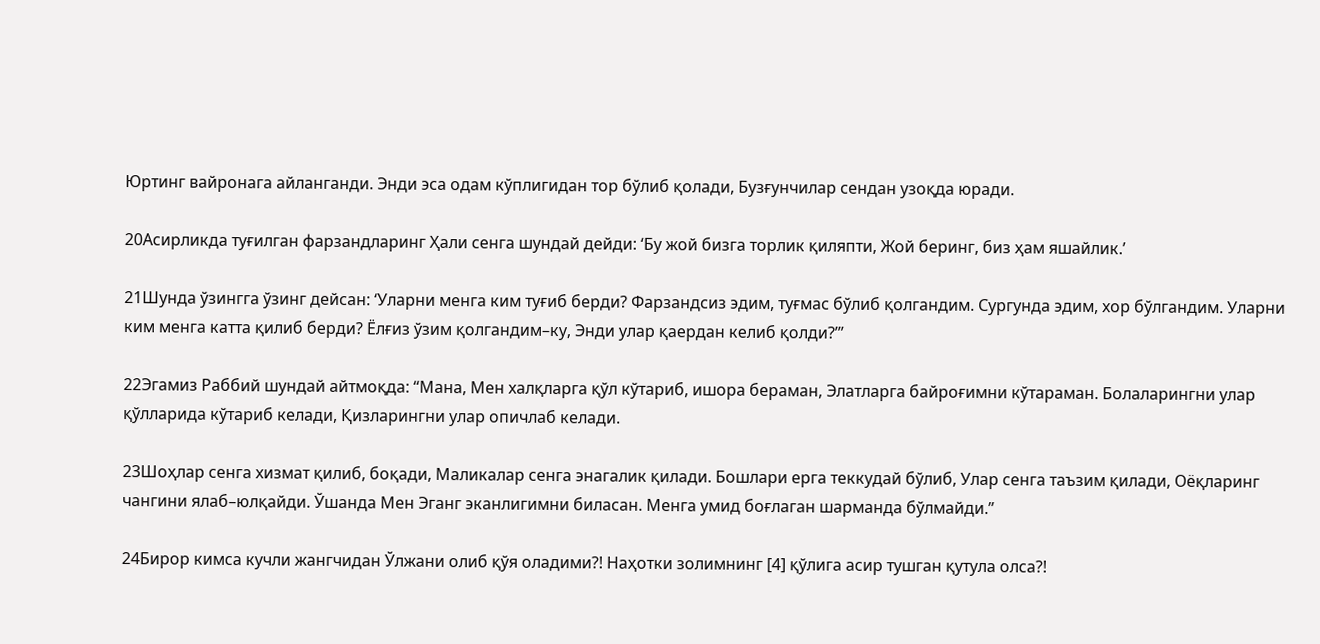Юртинг вайронага айланганди. Энди эса одам кўплигидан тор бўлиб қолади, Бузғунчилар сендан узоқда юради.

20Асирликда туғилган фарзандларинг Ҳали сенга шундай дейди: ‘Бу жой бизга торлик қиляпти, Жой беринг, биз ҳам яшайлик.’

21Шунда ўзингга ўзинг дейсан: ‘Уларни менга ким туғиб берди? Фарзандсиз эдим, туғмас бўлиб қолгандим. Сургунда эдим, хор бўлгандим. Уларни ким менга катта қилиб берди? Ёлғиз ўзим қолгандим–ку, Энди улар қаердан келиб қолди?’”

22Эгамиз Раббий шундай айтмоқда: “Мана, Мен халқларга қўл кўтариб, ишора бераман, Элатларга байроғимни кўтараман. Болаларингни улар қўлларида кўтариб келади, Қизларингни улар опичлаб келади.

23Шоҳлар сенга хизмат қилиб, боқади, Маликалар сенга энагалик қилади. Бошлари ерга теккудай бўлиб, Улар сенга таъзим қилади, Оёқларинг чангини ялаб–юлқайди. Ўшанда Мен Эганг эканлигимни биласан. Менга умид боғлаган шарманда бўлмайди.”

24Бирор кимса кучли жангчидан Ўлжани олиб қўя оладими?! Наҳотки золимнинг [4] қўлига асир тушган қутула олса?!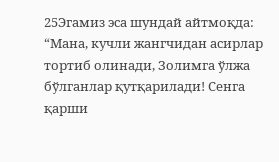25Эгамиз эса шундай айтмоқда: “Мана, кучли жангчидан асирлар тортиб олинади, Золимга ўлжа бўлганлар қутқарилади! Сенга қарши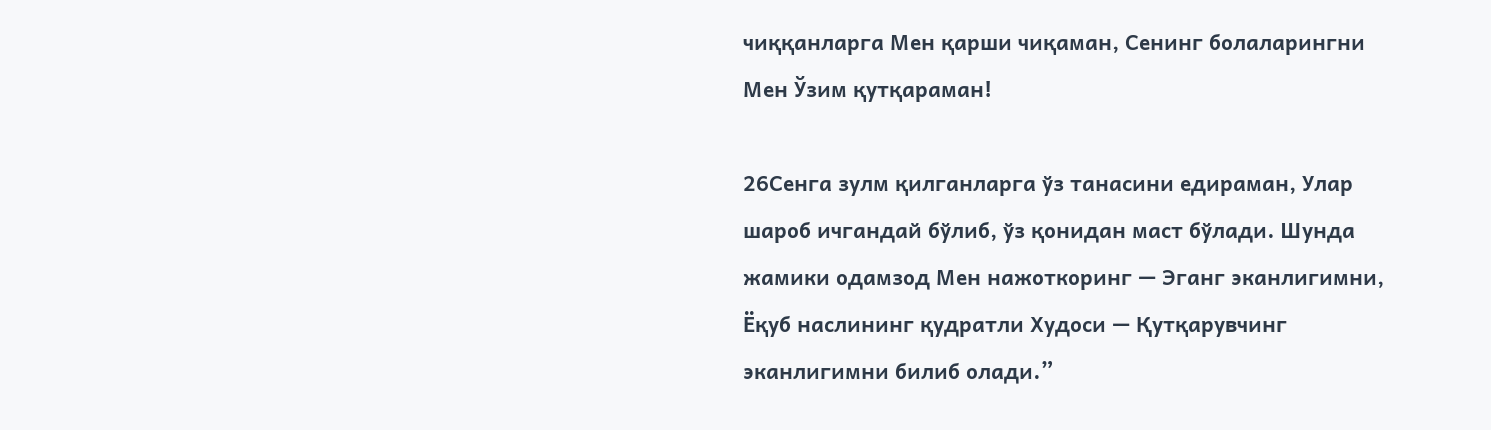чиққанларга Мен қарши чиқаман, Сенинг болаларингни Мен Ўзим қутқараман!

26Сенга зулм қилганларга ўз танасини едираман, Улар шароб ичгандай бўлиб, ўз қонидан маст бўлади. Шунда жамики одамзод Мен нажоткоринг — Эганг эканлигимни, Ёқуб наслининг қудратли Худоси — Қутқарувчинг эканлигимни билиб олади.”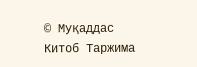© Муқаддас Китоб Таржима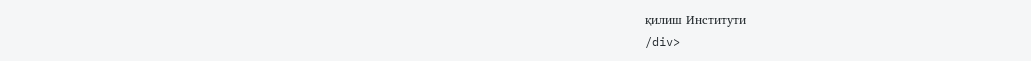қилиш Институти
/div>